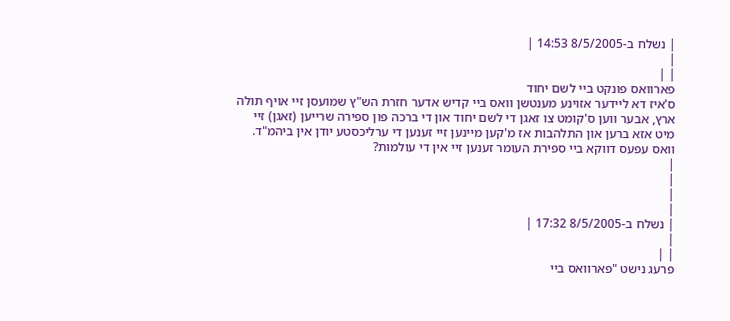| נשלח ב-8/5/2005 14:53 |
|
| |
פארוואס פונקט ביי לשם יחוד
ס'איז דא ליידער אזוינע מענטשן וואס ביי קדיש אדער חזרת הש"ץ שמועסן זיי אויף תולה ארץ, אבער ווען ס'קומט צו זאגן די לשם יחוד און די ברכה פון ספירה שרייען (זאגן) זיי מיט אזא ברען און התלהבות אז מ'קען מיינען זיי זענען די ערליכסטע יודן אין ביהמ"ד.
וואס עפעס דווקא ביי ספירת העומר זענען זיי אין די עולמות?
|
|
|
|
| נשלח ב-8/5/2005 17:32 |
|
| |
פרעג נישט "פארוואס ביי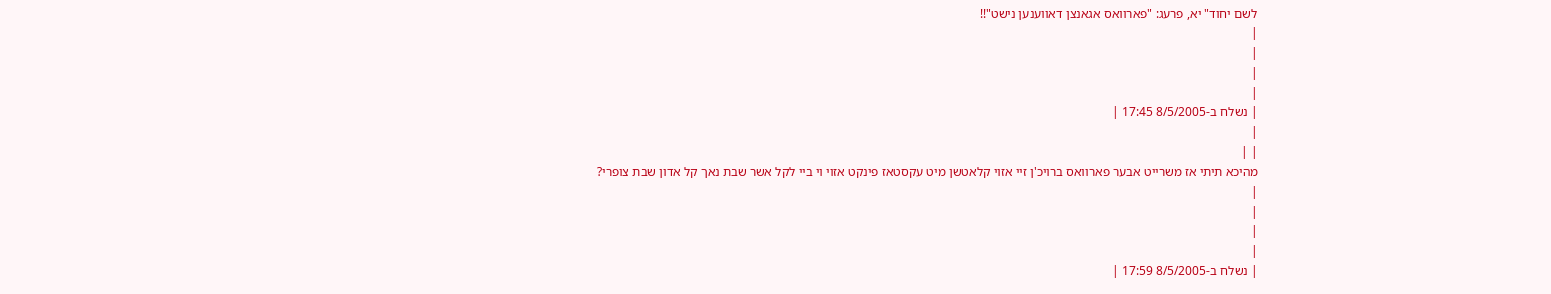לשם יחוד" יא, פרעג: "פארוואס אגאנצן דאווענען נישט"!!
|
|
|
|
| נשלח ב-8/5/2005 17:45 |
|
| |
מהיכא תיתי אז משרייט אבער פארוואס ברויכ'ן זיי אזוי קלאטשן מיט עקסטאז פינקט אזוי וי ביי לקל אשר שבת נאך קל אדון שבת צופרי?
|
|
|
|
| נשלח ב-8/5/2005 17:59 |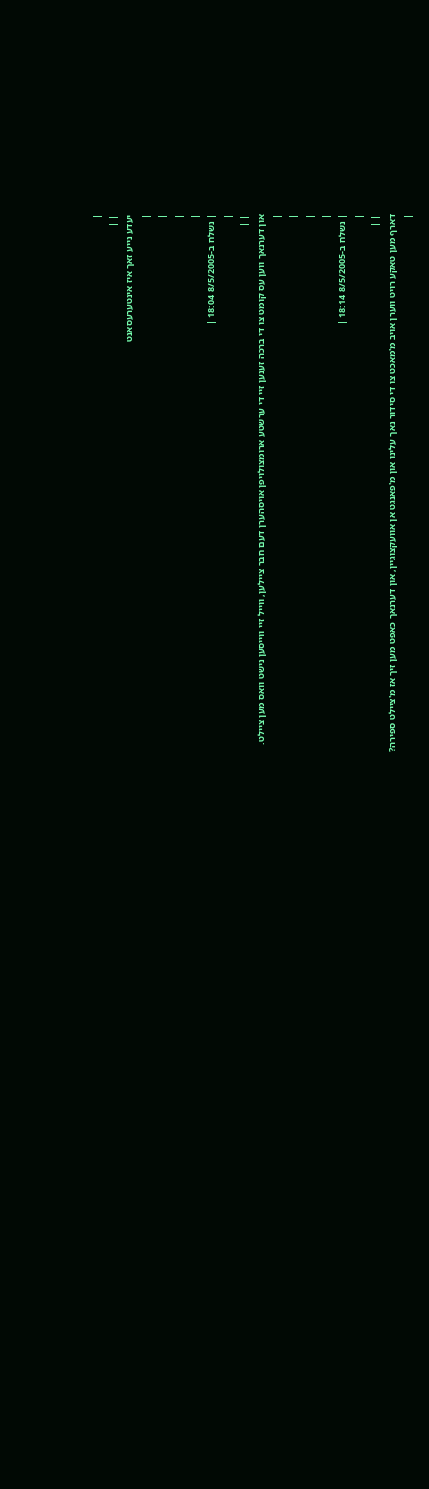|
| |
יעדע נייע זאך איז אינטערעסאנט
|
|
|
|
| נשלח ב-8/5/2005 18:04 |
|
| |
און דערנאך ווען עס קומט צו די ברכה זענען זיי די ערשטע ארומצולויפן אויסהערן דעם חבר ציילען, ווייל זיי ווייסען נישט וואס מען ציילט.
|
|
|
|
| נשלח ב-8/5/2005 18:14 |
|
| |
דארף מען טאקע רויט ווערן אויב מ'מאכט צו די סידור נאך עלינו און מ'פאנגט אן אוועקצוגיין, און דערנאך כאפט מען זיך אז מ'ציילט ספירה?
|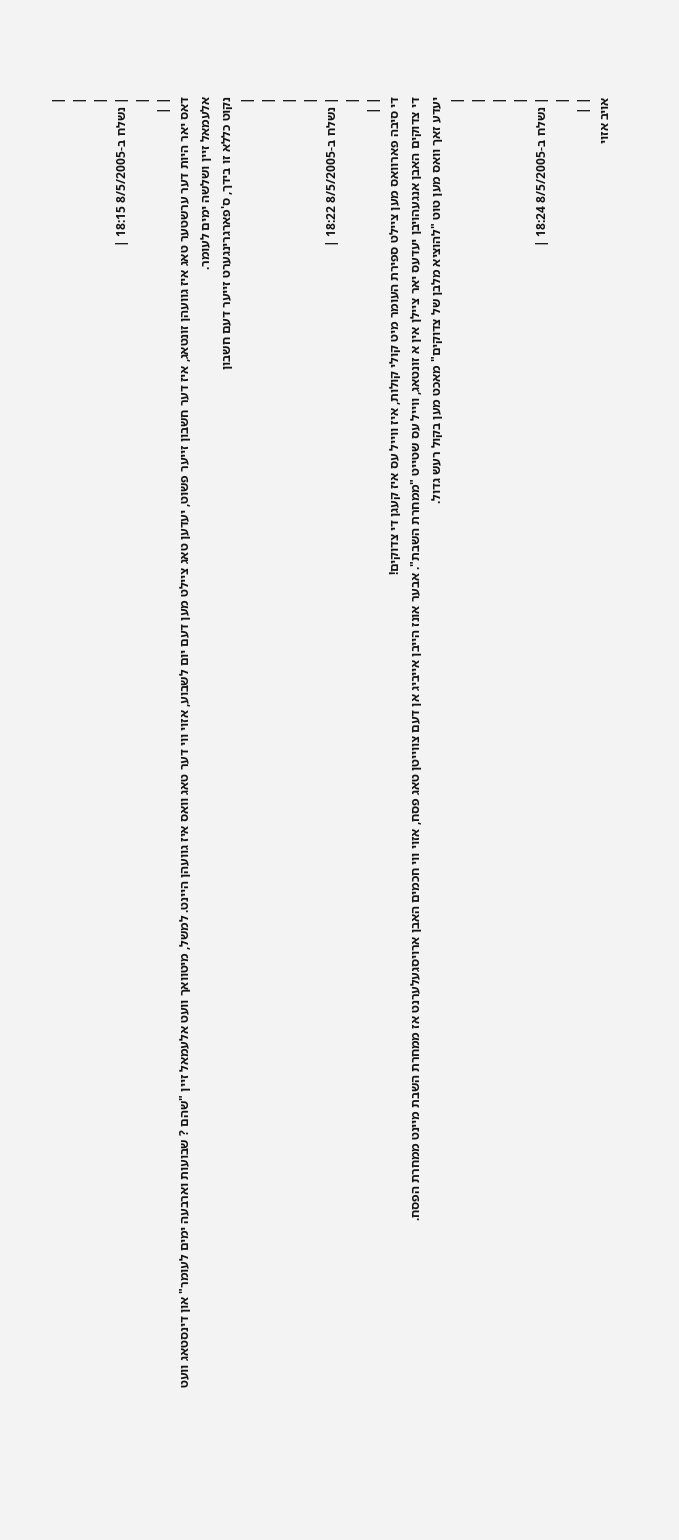|
|
|
| נשלח ב-8/5/2005 18:15 |
|
| |
דאס יאר היות דער ערשטער טאג איז גוועהן זונטאג, איז דער חשבון זייער פשוט, יעדען טאג ציילט מען דעם יום לשבוע, אזוי ווי דער טאג וואס איז גוועהן היינט. למשל, מיטוואך וועט אלעמאל זיין "שהם ? שבועות וארבעה ימים לעומר" און דינסטאג וועט אלעמאל זיין ושלשה ימים לעומר.
נקוט כללא זו בידך, ס'פארגרינגערט זייער דעם חשבון
|
|
|
|
| נשלח ב-8/5/2005 18:22 |
|
| |
די סיבה פארוואס מען ציילט ספירת העומר מיט קולי קולות, איז ווייל עס איז קעגן די צדוקים!
די צדוקים האבן אנגעהויבן יעדעס יאר ציילן אין א זונטאג, ווייל עס שטייט "ממחרת השבת". אבער אונז הייבן אייביג אן דעם צווייטן טאג פסח, אזוי ווי חכמים האבן ארויסגעלערנט אז ממחרת השבת מיינט ממחרת הפסח.
יעדע זאך וואס מען טוט "להוציא מלבן של צדוקים" מאכט מען בקול רעש גדול.
|
|
|
|
| נשלח ב-8/5/2005 18:24 |
|
| |
אויב אזוי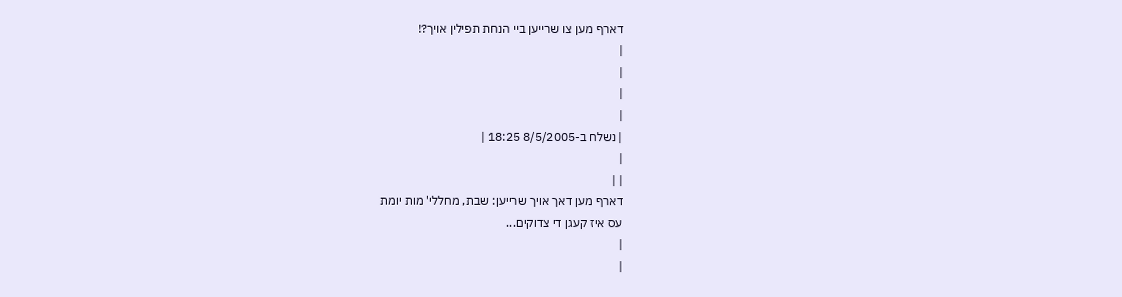דארף מען צו שרייען ביי הנחת תפילין אויך?!
|
|
|
|
| נשלח ב-8/5/2005 18:25 |
|
| |
דארף מען דאך אויך שרייען: שבת, מחללי' מות יומת
עס איז קעגן די צדוקים...
|
|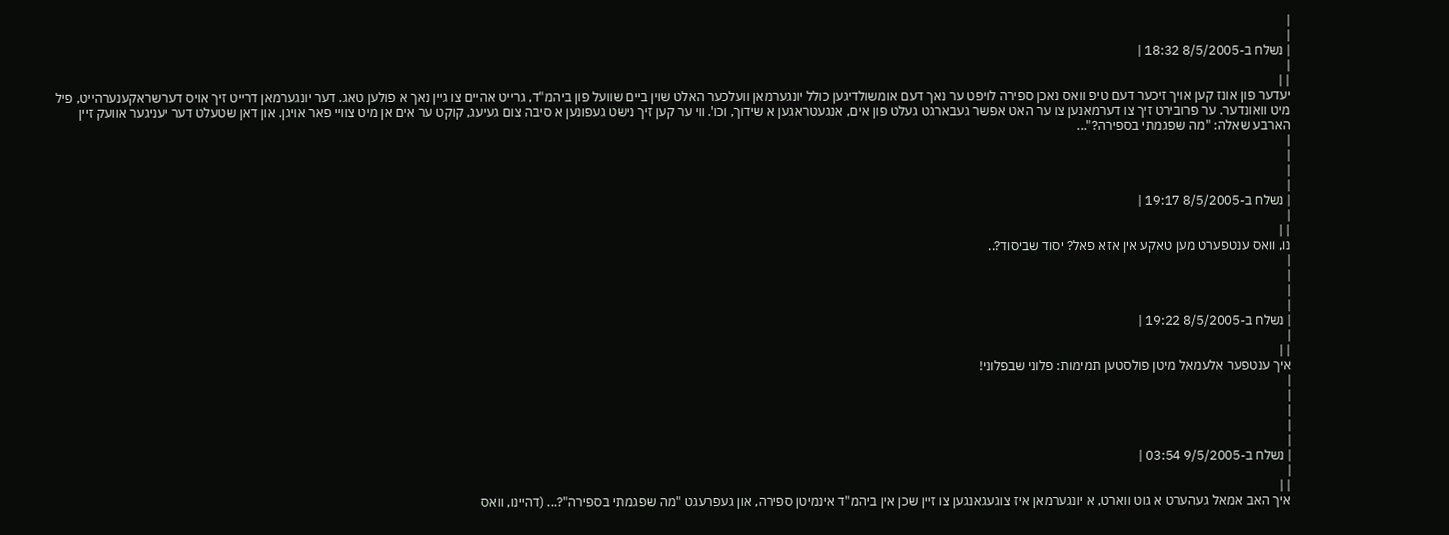|
|
| נשלח ב-8/5/2005 18:32 |
|
| |
יעדער פון אונז קען אויך זיכער דעם טיפ וואס נאכן ספירה לויפט ער נאך דעם אומשולדיגען כולל יונגערמאן וועלכער האלט שוין ביים שוועל פון ביהמ"ד, גרייט אהיים צו גיין נאך א פולען טאג. דער יונגערמאן דרייט זיך אויס דערשראקענערהייט, פיל מיט וואונדער. ער פרובירט זיך צו דערמאנען צו ער האט אפשר געבארגט געלט פון אים, אנגעטראגען א שידוך, וכו'. ווי ער קען זיך נישט געפונען א סיבה צום געיעג, קוקט ער אים אן מיט צוויי פאר אויגן. און דאן שטעלט דער יעניגער אוועק זיין הארבע שאלה: "מה שפגמתי בספירה?"...
|
|
|
|
| נשלח ב-8/5/2005 19:17 |
|
| |
נו, וואס ענטפערט מען טאקע אין אזא פאל? יסוד שביסוד?..
|
|
|
|
| נשלח ב-8/5/2005 19:22 |
|
| |
איך ענטפער אלעמאל מיטן פולסטען תמימות: פלוני שבפלוני!
|
|
|
|
|
| נשלח ב-9/5/2005 03:54 |
|
| |
איך האב אמאל געהערט א גוט ווארט, א יונגערמאן איז צוגעגאנגען צו זיין שכן אין ביהמ"ד אינמיטן ספירה, און געפרעגט "מה שפגמתי בספירה"?... (דהיינו, וואס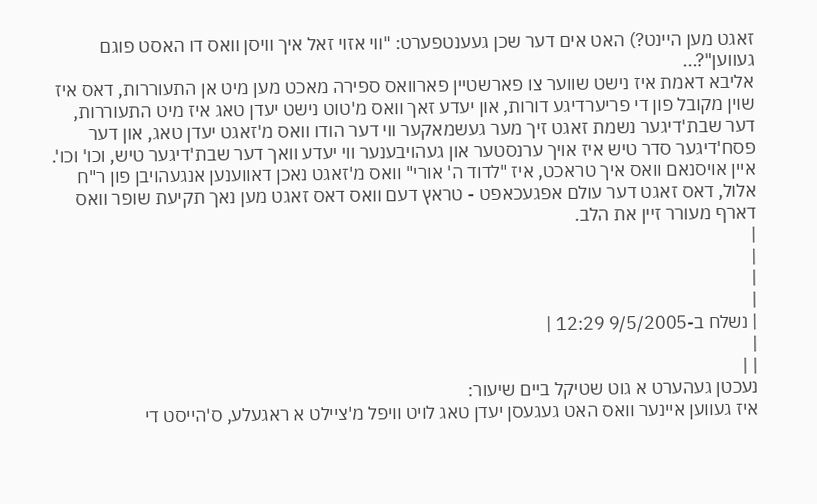זאגט מען היינט?) האט אים דער שכן געענטפערט: "ווי אזוי זאל איך וויסן וואס דו האסט פוגם געווען"?...
אליבא דאמת איז נישט שווער צו פארשטיין פארוואס ספירה מאכט מען מיט אן התעוררות, דאס איז שוין מקובל פון די פריערדיגע דורות, און יעדע זאך וואס מ'טוט נישט יעדן טאג איז מיט התעוררות, דער שבת'דיגער נשמת זאגט זיך מער געשמאקער ווי דער הודו וואס מ'זאגט יעדן טאג, און דער פסח'דיגער סדר טיש איז אויך ערנסטער און געהויבענער ווי יעדע וואך דער שבת'דיגער טיש, וכו' וכו'.
איין אויסנאם וואס איך טראכט, איז "לדוד ה' אורי" וואס מ'זאגט נאכן דאווענען אנגעהויבן פון ר"ח אלול, דאס זאגט דער עולם אפגעכאפט - טראץ דעם וואס דאס זאגט מען נאך תקיעת שופר וואס דארף מעורר זיין את הלב.
|
|
|
|
| נשלח ב-9/5/2005 12:29 |
|
| |
נעכטן געהערט א גוט שטיקל ביים שיעור:
איז געווען איינער וואס האט געגעסן יעדן טאג לויט וויפל מ'ציילט א ראגעלע, ס'הייסט די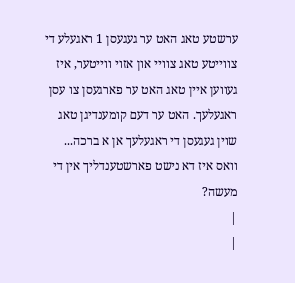ערשטע טאג האט ער געגעסן 1 ראגעלע די צווייטע טאג צוויי און אזוי ווייטער, איז געווען איין טאג האט ער פארגעסן צו עסן ראגעלעך. האט ער דעם קומענדיגן טאג שוין געגעסן די ראגעלעך אן א ברכה...
וואס איז דא נישט פארשטענדליך אין די מעשה?
|
|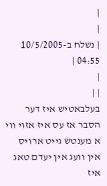|
|
| נשלח ב-10/5/2005 04:55 |
|
| |
בעלבאטיש איז דער הסבר אז עס איז אזוי ווי א מענטש גייט ארויס אין וועג אין יעדם טאג איז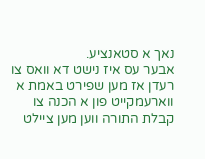נאך א סטאנציע.
אבער עס איז נישט דא וואס צו רעדן אז מען שפירט באמת א ווארעמקייט פון א הכנה צו קבלת התורה ווען מען ציילט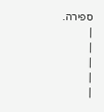ספירה.
|
|
|
|
|